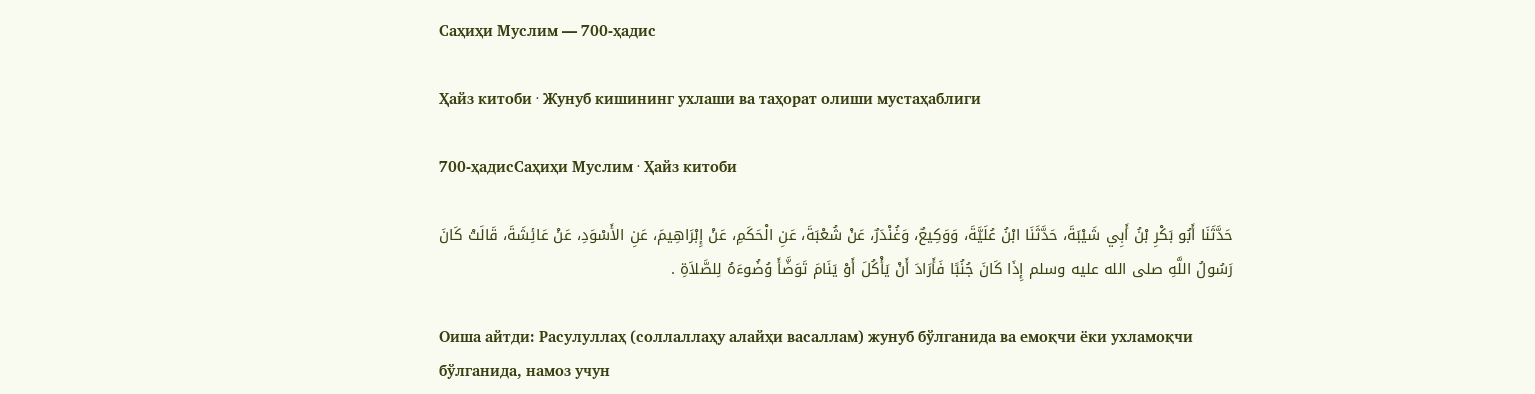Саҳиҳи Муслим — 700-ҳадис

Ҳайз китоби · Жунуб кишининг ухлаши ва таҳорат олиши мустаҳаблиги

700-ҳадисСаҳиҳи Муслим · Ҳайз китоби

حَدَّثَنَا أَبُو بَكْرِ بْنُ أَبِي شَيْبَةَ، حَدَّثَنَا ابْنُ عُلَيَّةَ، وَوَكِيعٌ، وَغُنْدَرٌ، عَنْ شُعْبَةَ، عَنِ الْحَكَمِ، عَنْ إِبْرَاهِيمَ، عَنِ الأَسْوَدِ، عَنْ عَائِشَةَ، قَالَتْ كَانَ رَسُولُ اللَّهِ صلى الله عليه وسلم إِذَا كَانَ جُنُبًا فَأَرَادَ أَنْ يَأْكُلَ أَوْ يَنَامَ تَوَضَّأَ وُضُوءَهُ لِلصَّلاَةِ .

Оиша айтди: Расулуллаҳ (соллаллаҳу алайҳи васаллам) жунуб бўлганида ва емоқчи ёки ухламоқчи бўлганида, намоз учун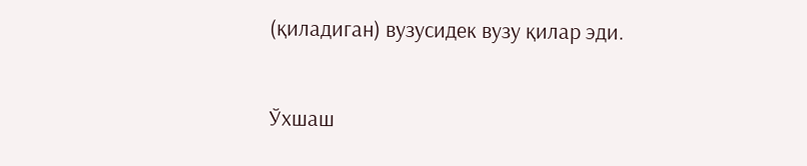(қиладиган) вузусидек вузу қилар эди.

Ўхшаш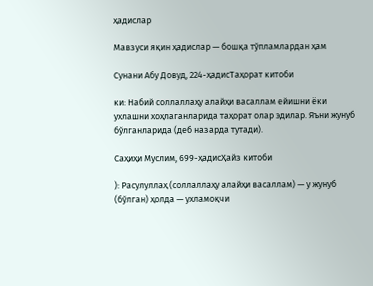ҳадислар

Мавзуси яқин ҳадислар — бошқа тўпламлардан ҳам

Сунани Абу Довуд, 224-ҳадисТаҳорат китоби

ки: Набий соллаллаҳу алайҳи васаллам ейишни ёки ухлашни хоҳлаганларида таҳорат олар эдилар. Яъни жунуб бўлганларида (деб назарда тутади).

Саҳиҳи Муслим, 699-ҳадисҲайз китоби

): Расулуллаҳ (соллаллаҳу алайҳи васаллам) — у жунуб (бўлган) ҳолда — ухламоқчи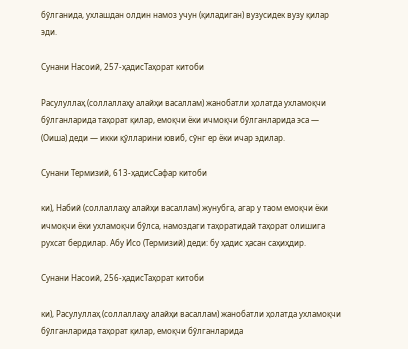бўлганида, ухлашдан олдин намоз учун (қиладиган) вузусидек вузу қилар эди.

Сунани Насоий, 257-ҳадисТаҳорат китоби

Расулуллаҳ (соллаллаҳу алайҳи васаллам) жанобатли ҳолатда ухламоқчи бўлганларида таҳорат қилар, емоқчи ёки ичмоқчи бўлганларида эса — (Оиша) деди — икки қўлларини ювиб, сўнг ер ёки ичар эдилар.

Сунани Термизий, 613-ҳадисСафар китоби

ки), Набий (соллаллаҳу алайҳи васаллам) жунубга, агар у таом емоқчи ёки ичмоқчи ёки ухламоқчи бўлса, намоздаги таҳоратидай таҳорат олишига рухсат бердилар. Абу Исо (Термизий) деди: бу ҳадис ҳасан саҳиҳдир.

Сунани Насоий, 256-ҳадисТаҳорат китоби

ки), Расулуллаҳ (соллаллаҳу алайҳи васаллам) жанобатли ҳолатда ухламоқчи бўлганларида таҳорат қилар, емоқчи бўлганларида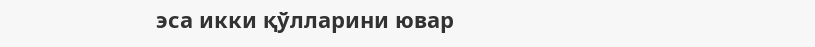эса икки қўлларини ювар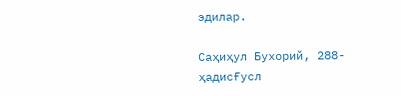эдилар.

Саҳиҳул Бухорий, 288-ҳадисҒусл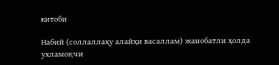китоби

Набий (соллаллаҳу алайҳи васаллам) жанобатли ҳолда ухламоқчи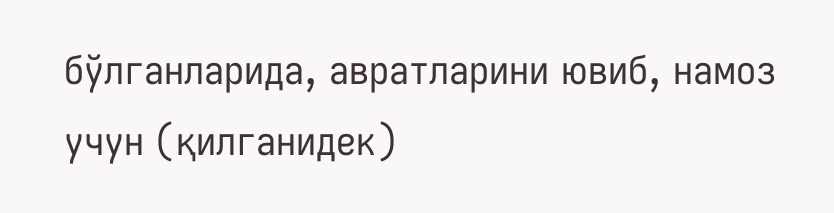бўлганларида, авратларини ювиб, намоз учун (қилганидек)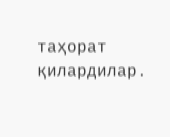таҳорат қилардилар.